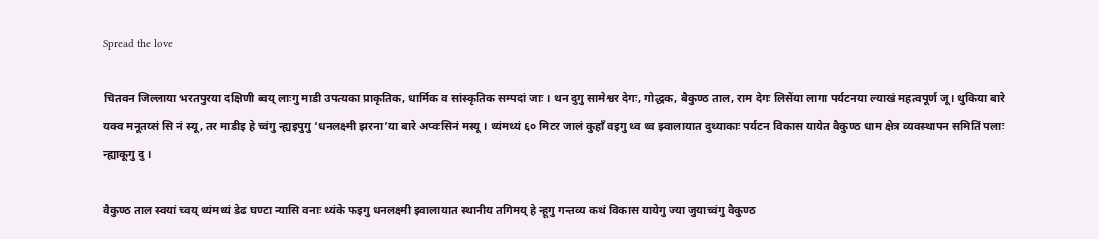Spread the love

चितवन जिल्लाया भरतपुरया दक्षिणी ब्वय् लाःगु माडी उपत्यका प्राकृतिक, धार्मिक व सांस्कृतिक सम्पदां जाः । थन दुगु सामेश्वर देगः, गोद्धक, बैकुण्ठ ताल, राम देगः लिसेंया लागा पर्यटनया ल्याखं महत्वपूर्ण जू। थुकिया बारे यक्व मनूतय्सं सि नं स्यू, तर माडीइ हे च्वंगु न्ह्यइपुगु ‘धनलक्ष्मी झरना’या बारे अप्वःसिनं मस्यू । थ्यंमथ्यं ६० मिटर जालं कुहाँ वइगु थ्व थ्व झ्वालायात दुथ्याकाः पर्यटन विकास यायेत वैकुण्ठ धाम क्षेत्र व्यवस्थापन समितिं पलाः न्ह्याकूगु दु ।

वैकुण्ठ ताल स्वयां च्वय् थ्यंमथ्यं डेढ घण्टा न्यासि वनाः थ्यंके फइगु धनलक्ष्मी झ्वालायात स्थानीय तगिमय् हे न्हूगु गन्तव्य कथं विकास यायेगु ज्या जुयाच्वंगु वैकुण्ठ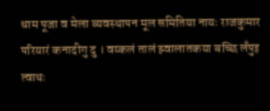धाम पूजा व मेला व्यवस्थापन मूल समितिया नायः राजकुमार परियारं कनादीगु दु । वय्कलं तालं झ्वालातकया बच्छि लँपुइ त्वाथः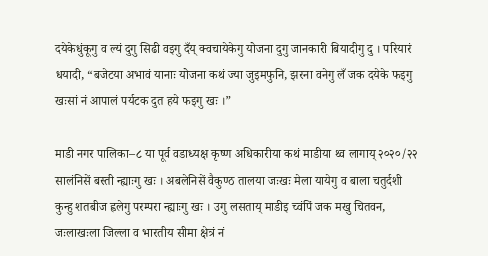दयेकेधुंकूगु व ल्यं दुगु सिढी वइगु दँय् क्वचायेकेगु योजना दुगु जानकारी बियादीगु दु । परियारं धयादी, “बजेटया अभावं यानाः योजना कथं ज्या जुइमफुनि, झरना वनेगु लँ जक दयेके फइगु खःसां नं आपालं पर्यटक दुत हये फइगु खः ।”

माडी नगर पालिका–८ या पूर्व वडाध्यक्ष कृष्ण अधिकारीया कथं माडीया थ्व लागाय् २०२०/२२ सालंनिसें बस्ती न्ह्याःगु खः । अबलेनिसें वैकुण्ठ तालया जःखः मेला यायेगु व बाला चतुर्दशी कुन्हु शतबीज ह्वलेगु परम्परा न्ह्याःगु खः । उगु लसताय् माडीइ च्वंपिं जक मखु चितवन, जःलाखःला जिल्ला व भारतीय सीमा क्षेत्रं नं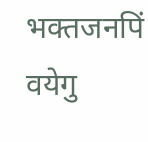भक्तजनपिं वयेगु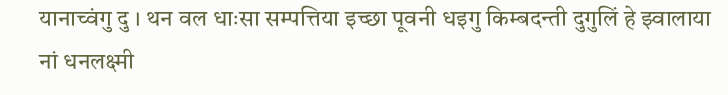यानाच्वंगु दु । थन वल धाःसा सम्पत्तिया इच्छा पूवनी धइगु किम्बदन्ती दुगुलिं हे झ्वालाया नां धनलक्ष्मी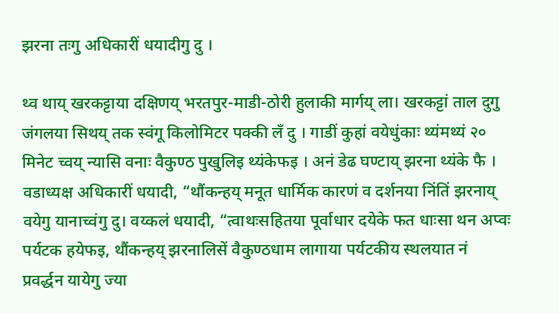झरना तःगु अधिकारीं धयादीगु दु ।

थ्व थाय् खरकट्टाया दक्षिणय् भरतपुर-माडी-ठोरी हुलाकी मार्गय् ला। खरकट्टां ताल दुगु जंगलया सिथय् तक स्वंगू किलोमिटर पक्की लँ दु । गाडीं कुहां वयेधुंकाः थ्यंमथ्यं २० मिनेट च्वय् न्यासि वनाः वैकुण्ठ पुखुलिइ थ्यंकेफइ । अनं डेढ घण्टाय् झरना थ्यंके फै । वडाध्यक्ष अधिकारीं धयादी, “थौंकन्हय् मनूत धार्मिक कारणं व दर्शनया निंतिं झरनाय् वयेगु यानाच्वंगु दु। वय्कलं धयादी, “त्वाथःसहितया पूर्वाधार दयेके फत धाःसा थन अप्वः पर्यटक हयेफइ, थौंकन्हय् झरनालिसें वैकुण्ठधाम लागाया पर्यटकीय स्थलयात नं प्रवर्द्धन यायेगु ज्या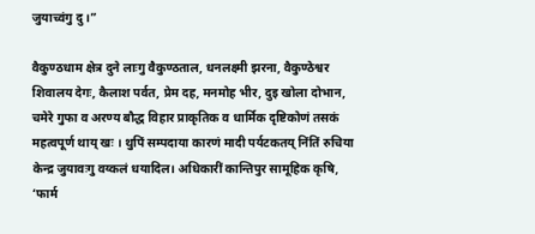जुयाच्वंगु दु ।”

वैकुण्ठधाम क्षेत्र दुने लाःगु वैकुण्ठताल, धनलक्ष्मी झरना, वैकुण्ठेश्वर शिवालय देगः, कैलाश पर्वत, प्रेम दह, मनमोह भीर, दुइ खोला दोभान, चमेरे गुफा व अरण्य बौद्ध विहार प्राकृतिक व धार्मिक दृष्टिकोणं तसकं महत्वपूर्ण थाय् खः । थुपिं सम्पदाया कारणं मादी पर्यटकतय् निंतिं रुचिया केन्द्र जुयावःगु वय्कलं धयादिल। अधिकारीं कान्तिपुर सामूहिक कृषि, ‘फार्म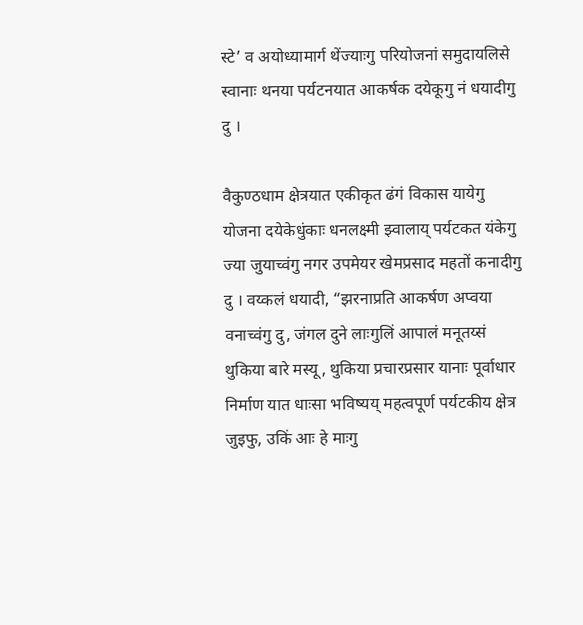स्टे’ व अयोध्यामार्ग थेंज्याःगु परियोजनां समुदायलिसे स्वानाः थनया पर्यटनयात आकर्षक दयेकूगु नं धयादीगु दु ।

वैकुण्ठधाम क्षेत्रयात एकीकृत ढंगं विकास यायेगु योजना दयेकेधुंकाः धनलक्ष्मी झ्वालाय् पर्यटकत यंकेगु ज्या जुयाच्वंगु नगर उपमेयर खेमप्रसाद महतों कनादीगु दु । वय्कलं धयादी, “झरनाप्रति आकर्षण अप्वया वनाच्वंगु दु, जंगल दुने लाःगुलिं आपालं मनूतय्सं थुकिया बारे मस्यू, थुकिया प्रचारप्रसार यानाः पूर्वाधार निर्माण यात धाःसा भविष्यय् महत्वपूर्ण पर्यटकीय क्षेत्र जुइफु, उकिं आः हे माःगु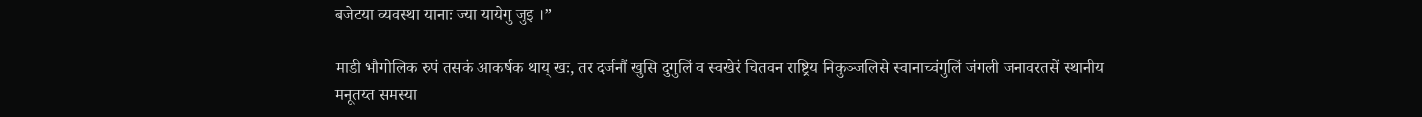बजेटया व्यवस्था यानाः ज्या यायेगु जुइ ।”

माडी भौगोलिक रुपं तसकं आकर्षक थाय् खः, तर दर्जनौं खुसि दुगुलिं व स्वखेरं चितवन राष्ट्रिय निकुञ्जलिसे स्वानाच्वंगुलिं जंगली जनावरतसें स्थानीय मनूतय्त समस्या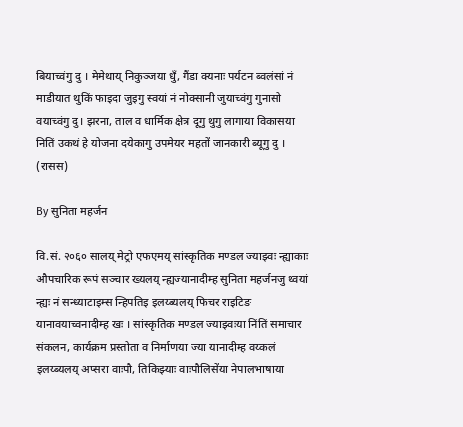बियाच्वंगु दु । मेमेथाय् निकुञ्जया धुँ, गैंडा क्यनाः पर्यटन ब्वलंसां नं माडीयात थुकिं फाइदा जुइगु स्वयां नं नोक्सानी जुयाच्वंगु गुनासो वयाच्वंगु दु। झरना, ताल व धार्मिक क्षेत्र दूगु थुगु लागाया विकासया नितिं उकथं हे योजना दयेकागु उपमेयर महतों जानकारी ब्यूगु दु । (रासस)

By सुनिता महर्जन

वि.सं. २०६० सालय् मेट्रो एफएमय् सांस्कृतिक मण्डल ज्याझ्वः न्ह्याकाः औपचारिक रूपं सञ्चार ख्यलय् न्ह्यज्यानादीम्ह सुनिता महर्जनजु थ्वयां न्ह्यः नं सन्ध्याटाइम्स न्हिपतिइ इलय्ब्यलय् फिचर राइटिङ यानावयाच्वनादीम्ह खः । सांस्कृतिक मण्डल ज्याझ्वःया निंतिं समाचार संकलन, कार्यक्रम प्रस्तोता व निर्माणया ज्या यानादीम्ह वय्कलं इलय्ब्यलय् अप्सरा वाःपौ, तिकिझ्याः वाःपौलिसेंया नेपालभाषाया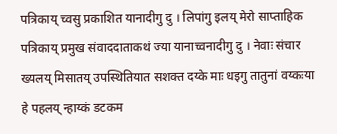पत्रिकाय् च्वसु प्रकाशित यानादीगु दु । लिपांगु इलय् मेरो साप्ताहिक पत्रिकाय् प्रमुख संवाददाताकथं ज्या यानाच्वनादीगु दु । नेवाः संचार ख्यलय् मिसातय् उपस्थितियात सशक्त दय्के माः धइगु तातुनां वय्कःया हे पहलय् न्हाय्कं डटकम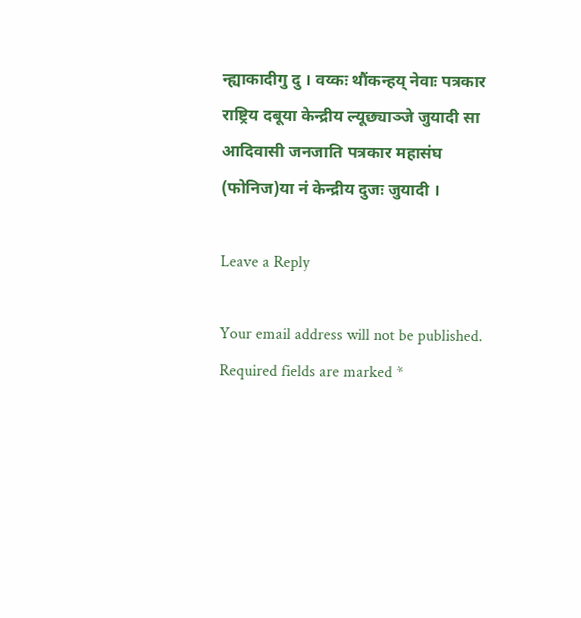न्ह्याकादीगु दु । वय्कः थौंकन्हय् नेवाः पत्रकार राष्ट्रिय दबूया केन्द्रीय ल्यूछ्याञ्जे जुयादी सा आदिवासी जनजाति पत्रकार महासंघ (फोनिज)या नं केन्द्रीय दुजः जुयादी ।

Leave a Reply

Your email address will not be published. Required fields are marked *